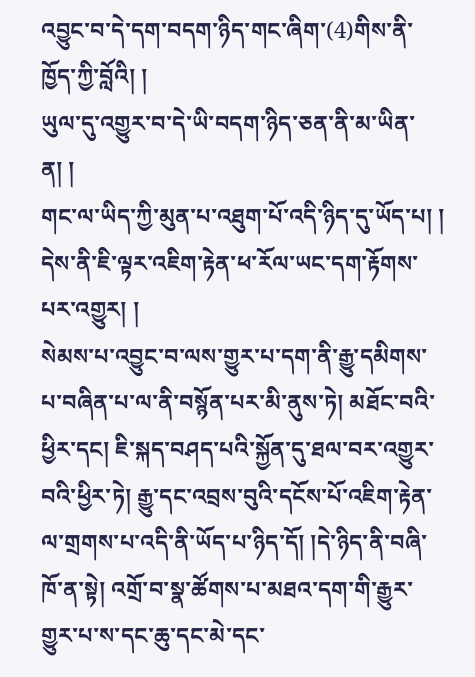འབྱུང་བ་དེ་དག་བདག་ཉིད་གང་ཞིག་(4)གིས་ནི་ཁྱོད་ཀྱི་བློའི། །
ཡུལ་དུ་འགྱུར་བ་དེ་ཡི་བདག་ཉིད་ཅན་ནི་མ་ཡིན་ན། །
གང་ལ་ཡིད་ཀྱི་མུན་པ་འཐུག་པོ་འདི་ཉིད་དུ་ཡོད་པ། །
དེས་ནི་ཇི་ལྟར་འཇིག་རྟེན་ཕ་རོལ་ཡང་དག་རྟོགས་པར་འགྱུར། །
སེམས་པ་འབྱུང་བ་ལས་གྱུར་པ་དག་ནི་རྒྱུ་དམིགས་པ་བཞིན་པ་ལ་ནི་བསྙོན་པར་མི་ནུས་ཏེ། མཐོང་བའི་ཕྱིར་དང། ཇི་སྐད་བཤད་པའི་སྐྱོན་དུ་ཐལ་བར་འགྱུར་བའི་ཕྱིར་ཏེ། རྒྱུ་དང་འབྲས་བུའི་དངོས་པོ་འཇིག་རྟེན་ལ་གྲགས་པ་འདི་ནི་ཡོད་པ་ཉིད་དོ། །དེ་ཉིད་ནི་བཞི་ཁོ་ན་སྟེ། འགྲོ་བ་སྣ་ཚོགས་པ་མཐའ་དག་གི་རྒྱུར་གྱུར་པ་ས་དང་ཆུ་དང་མེ་དང་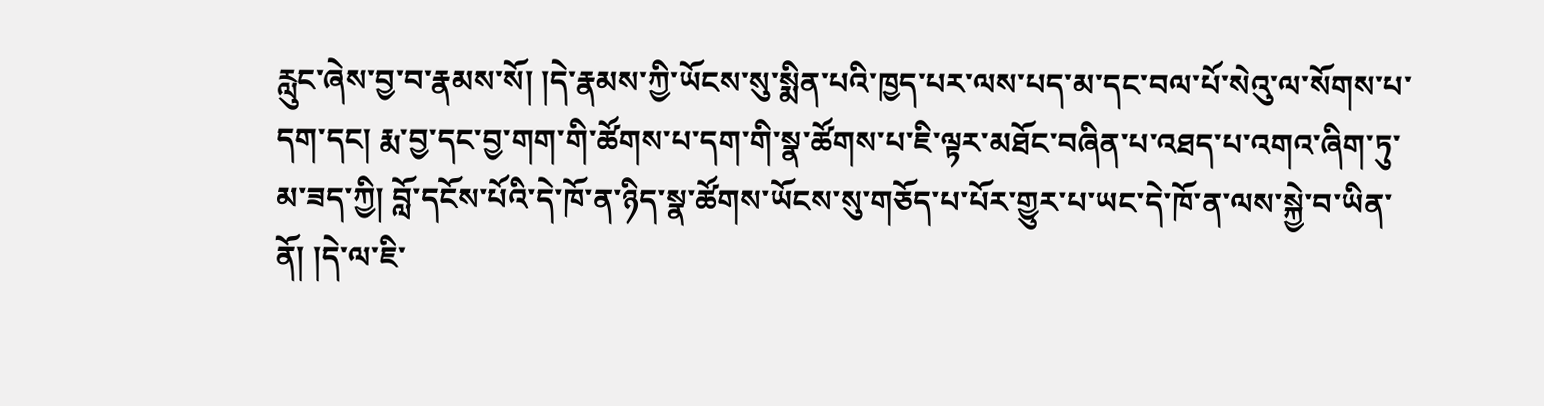རླུང་ཞེས་བྱ་བ་རྣམས་སོ། །དེ་རྣམས་ཀྱི་ཡོངས་སུ་སྨིན་པའི་ཁྱད་པར་ལས་པད་མ་དང་བལ་པོ་སེའུ་ལ་སོགས་པ་དག་དང། རྨ་བྱ་དང་བྱ་གག་གི་ཚོགས་པ་དག་གི་སྣ་ཚོགས་པ་ཇི་ལྟར་མཐོང་བཞིན་པ་འཐད་པ་འགའ་ཞིག་ཏུ་མ་ཟད་ཀྱི། བློ་དངོས་པོའི་དེ་ཁོ་ན་ཉིད་སྣ་ཚོགས་ཡོངས་སུ་གཅོད་པ་པོར་གྱུར་པ་ཡང་དེ་ཁོ་ན་ལས་སྐྱེ་བ་ཡིན་ནོ། །དེ་ལ་ཇི་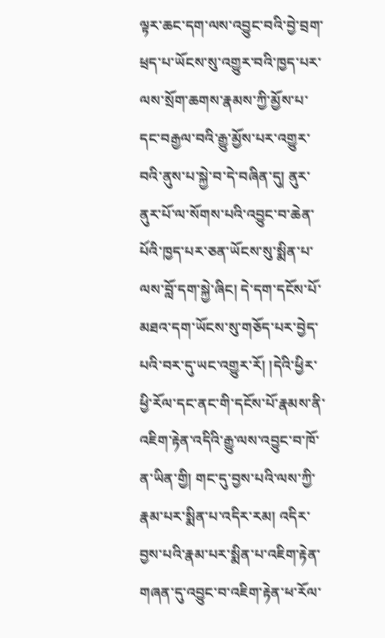ལྟར་ཆང་དག་ལས་འབྱུང་བའི་བྱེ་བྲག་ཕྲད་པ་ཡོངས་སུ་འགྱུར་བའི་ཁྱད་པར་ལས་སྲོག་ཆགས་རྣམས་ཀྱི་མྱོས་པ་དང་བརྒྱལ་བའི་རྒྱུ་མྱོས་པར་འགྱུར་བའི་ནུས་པ་སྐྱེ་བ་དེ་བཞིན་དུ། ནུར་ནུར་པོ་ལ་སོགས་པའི་འབྱུང་བ་ཆེན་པོའི་ཁྱད་པར་ཅན་ཡོངས་སུ་སྨིན་པ་ལས་བློ་དག་སྐྱེ་ཞིང། དེ་དག་དངོས་པོ་མཐའ་དག་ཡོངས་སུ་གཅོད་པར་བྱེད་པའི་བར་དུ་ཡང་འགྱུར་རོ། །དེའི་ཕྱིར་ཕྱི་རོལ་དང་ནང་གི་དངོས་པོ་རྣམས་ནི་འཇིག་རྟེན་འདིའི་རྒྱུ་ལས་འབྱུང་བ་ཁོ་ན་ཡིན་གྱི། གང་དུ་བྱས་པའི་ལས་ཀྱི་རྣམ་པར་སྨིན་པ་འདིར་རམ། འདིར་བྱས་པའི་རྣམ་པར་སྨིན་པ་འཇིག་རྟེན་གཞན་དུ་འབྱུང་བ་འཇིག་རྟེན་ཕ་རོལ་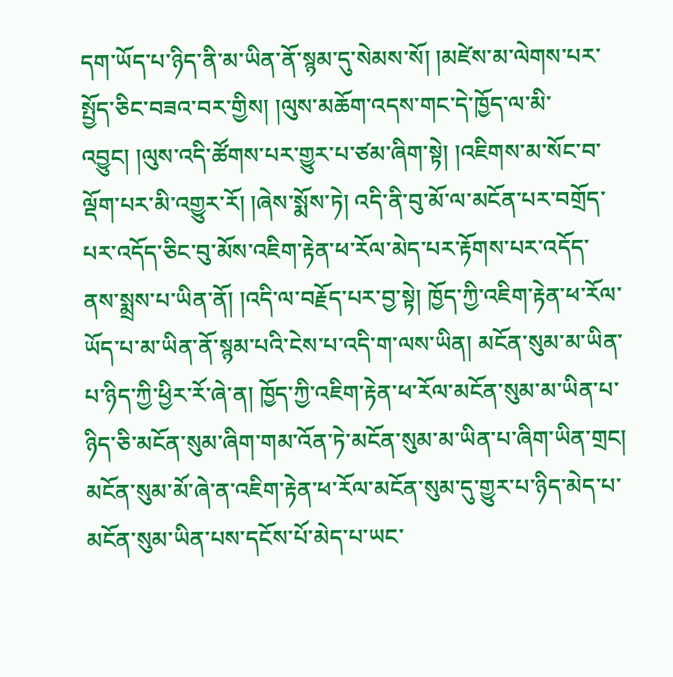དག་ཡོད་པ་ཉིད་ནི་མ་ཡིན་ནོ་སྙམ་དུ་སེམས་སོ། །མཛེས་མ་ལེགས་པར་སྤྱོད་ཅིང་བཟའ་བར་གྱིས། །ལུས་མཆོག་འདས་གང་དེ་ཁྱོད་ལ་མི་འབྱུང། །ལུས་འདི་ཚོགས་པར་གྱུར་པ་ཙམ་ཞིག་སྟེ། །འཇིགས་མ་སོང་བ་ལྡོག་པར་མི་འགྱུར་རོ། །ཞེས་སྨོས་ཏེ། འདི་ནི་བུ་མོ་ལ་མངོན་པར་བགྲོད་པར་འདོད་ཅིང་བུ་མོས་འཇིག་རྟེན་ཕ་རོལ་མེད་པར་རྟོགས་པར་འདོད་ནས་སྨྲས་པ་ཡིན་ནོ། །འདི་ལ་བརྗོད་པར་བྱ་སྟེ། ཁྱོད་ཀྱི་འཇིག་རྟེན་ཕ་རོལ་ཡོད་པ་མ་ཡིན་ནོ་སྙམ་པའི་ངེས་པ་འདི་ག་ལས་ཡིན། མངོན་སུམ་མ་ཡིན་པ་ཉིད་ཀྱི་ཕྱིར་རོ་ཞེ་ན། ཁྱོད་ཀྱི་འཇིག་རྟེན་ཕ་རོལ་མངོན་སུམ་མ་ཡིན་པ་ཉིད་ཅི་མངོན་སུམ་ཞིག་གམ་འོན་ཏེ་མངོན་སུམ་མ་ཡིན་པ་ཞིག་ཡིན་གྲང། མངོན་སུམ་མོ་ཞེ་ན་འཇིག་རྟེན་ཕ་རོལ་མངོན་སུམ་དུ་གྱུར་པ་ཉིད་མེད་པ་མངོན་སུམ་ཡིན་པས་དངོས་པོ་མེད་པ་ཡང་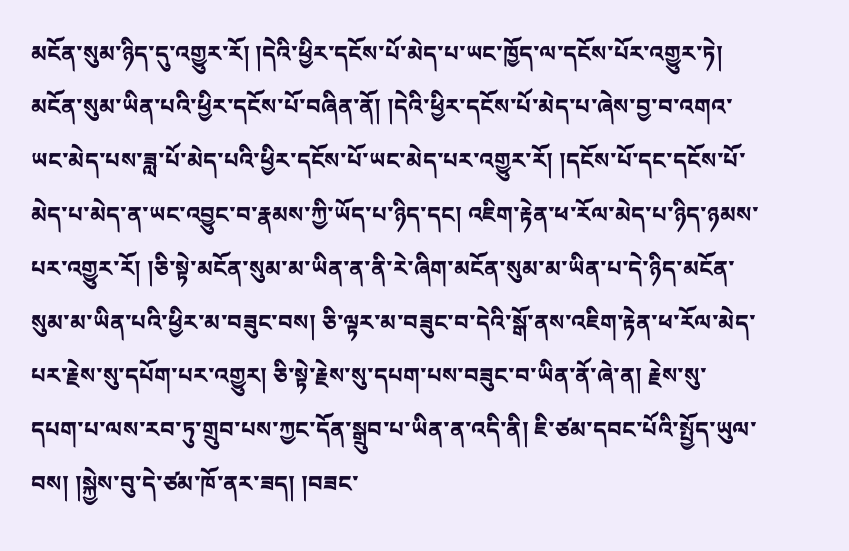མངོན་སུམ་ཉིད་དུ་འགྱུར་རོ། །དེའི་ཕྱིར་དངོས་པོ་མེད་པ་ཡང་ཁྱོད་ལ་དངོས་པོར་འགྱུར་ཏེ། མངོན་སུམ་ཡིན་པའི་ཕྱིར་དངོས་པོ་བཞིན་ནོ། །དེའི་ཕྱིར་དངོས་པོ་མེད་པ་ཞེས་བྱ་བ་འགའ་ཡང་མེད་པས་ཟླ་པོ་མེད་པའི་ཕྱིར་དངོས་པོ་ཡང་མེད་པར་འགྱུར་རོ། །དངོས་པོ་དང་དངོས་པོ་མེད་པ་མེད་ན་ཡང་འབྱུང་བ་རྣམས་ཀྱི་ཡོད་པ་ཉིད་དང། འཇིག་རྟེན་ཕ་རོལ་མེད་པ་ཉིད་ཉམས་པར་འགྱུར་རོ། །ཅི་སྟེ་མངོན་སུམ་མ་ཡིན་ན་ནི་རེ་ཞིག་མངོན་སུམ་མ་ཡིན་པ་དེ་ཉིད་མངོན་སུམ་མ་ཡིན་པའི་ཕྱིར་མ་བཟུང་བས། ཅི་ལྟར་མ་བཟུང་བ་དེའི་སྒོ་ནས་འཇིག་རྟེན་ཕ་རོལ་མེད་པར་རྗེས་སུ་དཔོག་པར་འགྱུར། ཅི་སྟེ་རྗེས་སུ་དཔག་པས་བཟུང་བ་ཡིན་ནོ་ཞེ་ན། རྗེས་སུ་དཔག་པ་ལས་རབ་ཏུ་གྲུབ་པས་ཀྱང་དོན་སྒྲུབ་པ་ཡིན་ན་འདི་ནི། ཇི་ཙམ་དབང་པོའི་སྤྱོད་ཡུལ་བས། །སྐྱེས་བུ་དེ་ཙམ་ཁོ་ནར་ཟད། །བཟང་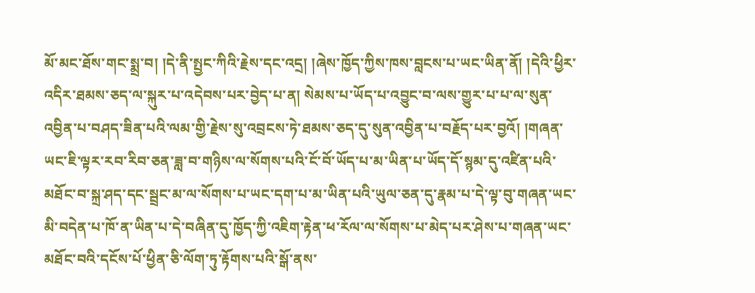མོ་མང་ཐོས་གང་སྨྲ་བ། །དེ་ནི་སྤྱང་ཀིའི་རྗེས་དང་འདྲ། །ཞེས་ཁྱོད་ཀྱིས་ཁས་བླངས་པ་ཡང་ཡིན་ནོ། །དེའི་ཕྱིར་འདིར་ཐམས་ཅད་ལ་སྐུར་པ་འདེབས་པར་བྱེད་པ་ན། སེམས་པ་ཡོད་པ་འབྱུང་བ་ལས་གྱུར་པ་པ་ལ་སུན་འབྱིན་པ་བཤད་ཟིན་པའི་ལམ་གྱི་རྗེས་སུ་འབྲངས་ཏེ་ཐམས་ཅད་དུ་སུན་འབྱིན་པ་བརྗོད་པར་བྱའོ། །གཞན་ཡང་ཇི་ལྟར་རབ་རིབ་ཅན་ཟླ་བ་གཉིས་ལ་སོགས་པའི་ངོ་བོ་ཡོད་པ་མ་ཡིན་པ་ཡོད་དོ་སྙམ་དུ་འཛིན་པའི་མཐོང་བ་སྐྲ་ཤད་དང་སྦྲང་མ་ལ་སོགས་པ་ཡང་དག་པ་མ་ཡིན་པའི་ཡུལ་ཅན་དུ་རྣམ་པ་དེ་ལྟ་བུ་གཞན་ཡང་མི་བདེན་པ་ཁོ་ན་ཡིན་པ་དེ་བཞིན་དུ་ཁྱོད་ཀྱི་འཇིག་རྟེན་ཕ་རོལ་ལ་སོགས་པ་མེད་པར་ཤེས་པ་གཞན་ཡང་མཐོང་བའི་དངོས་པོ་ཕྱིན་ཅི་ལོག་ཏུ་རྟོགས་པའི་སྒོ་ནས་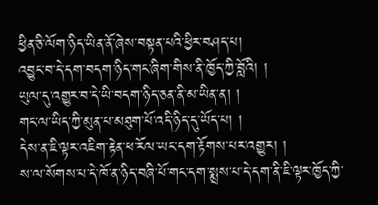ཕྱིན་ཅི་ལོག་ཉིད་ཡིན་ནོ་ཞེས་བསྟན་པའི་ཕྱིར་བཤད་པ།
འབྱུང་བ་དེ་དག་བདག་ཉིད་གང་ཞིག་གིས་ནི་ཁྱོད་ཀྱི་བློའི། །
ཡུལ་དུ་འགྱུར་བ་དེ་ཡི་བདག་ཉིད་ཅན་ནི་མ་ཡིན་ན། །
གང་ལ་ཡིད་ཀྱི་མུན་པ་མཐུག་པོ་འདི་ཉིད་དུ་ཡོད་པ། །
དེས་ན་ཇི་ལྟར་འཇིག་རྟེན་ཕ་རོལ་ཡང་དག་རྟོགས་པར་འགྱུར། །
ས་ལ་སོགས་པ་དེ་ཁོ་ན་ཉིད་བཞི་པོ་གང་དག་སྨྲས་པ་དེ་དག་ནི་ཇི་ལྟར་ཁྱོད་ཀྱི་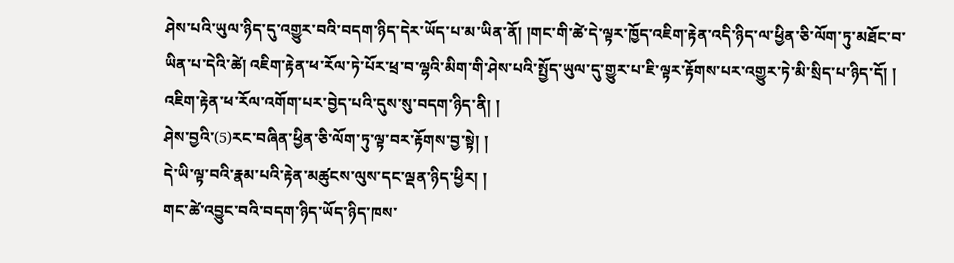ཤེས་པའི་ཡུལ་ཉིད་དུ་འགྱུར་བའི་བདག་ཉིད་དེར་ཡོད་པ་མ་ཡིན་ནོ། །གང་གི་ཚེ་དེ་ལྟར་ཁྱོད་འཇིག་རྟེན་འདི་ཉིད་ལ་ཕྱིན་ཅི་ལོག་ཏུ་མཐོང་བ་ཡིན་པ་དེའི་ཚེ། འཇིག་རྟེན་ཕ་རོལ་ཏེ་པོར་ཕྲ་བ་ལྷའི་མིག་གི་ཤེས་པའི་སྤྱོད་ཡུལ་དུ་གྱུར་པ་ཇི་ལྟར་རྟོགས་པར་འགྱུར་ཏེ་མི་སྲིད་པ་ཉིད་དོ། །
འཇིག་རྟེན་ཕ་རོལ་འགོག་པར་བྱེད་པའི་དུས་སུ་བདག་ཉིད་ནི། །
ཤེས་བྱའི་(5)རང་བཞིན་ཕྱིན་ཅི་ལོག་ཏུ་ལྟ་བར་རྟོགས་བྱ་སྟེ། །
དེ་ཡི་ལྟ་བའི་རྣམ་པའི་རྟེན་མཚུངས་ལུས་དང་ལྡན་ཉིད་ཕྱིར། །
གང་ཚེ་འབྱུང་བའི་བདག་ཉིད་ཡོད་ཉིད་ཁས་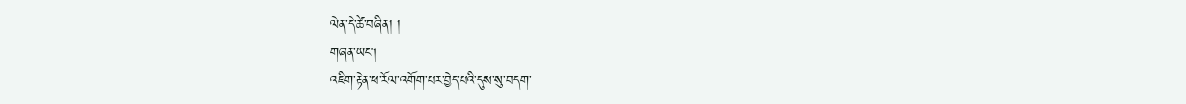ལེན་དེ་ཚེ་བཞིན། །
གཞན་ཡང།
འཇིག་རྟེན་ཕ་རོལ་འགོག་པར་བྱེད་པའི་དུས་སུ་བདག་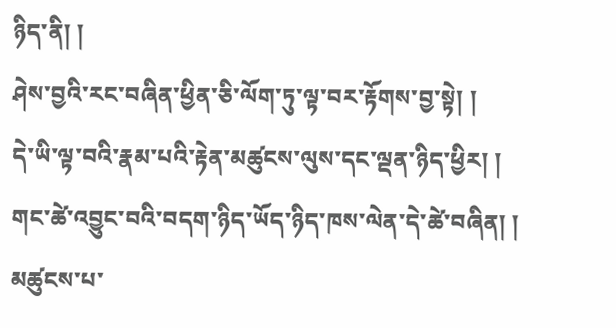ཉིད་ནི། །
ཤེས་བྱའི་རང་བཞིན་ཕྱིན་ཅི་ལོག་ཏུ་ལྟ་བར་རྟོགས་བྱ་སྟེ། །
དེ་ཡི་ལྟ་བའི་རྣམ་པའི་རྟེན་མཚུངས་ལུས་དང་ལྡན་ཉིད་ཕྱིར། །
གང་ཚེ་འབྱུང་བའི་བདག་ཉིད་ཡོད་ཉིད་ཁས་ལེན་དེ་ཚེ་བཞིན། །
མཚུངས་པ་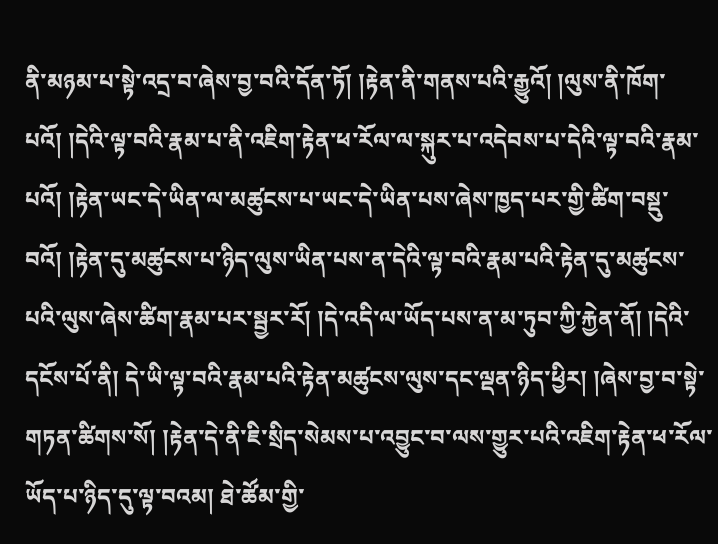ནི་མཉམ་པ་སྟེ་འདྲ་བ་ཞེས་བྱ་བའི་དོན་ཏོ། །རྟེན་ནི་གནས་པའི་རྒྱུའོ། །ལུས་ནི་ཁོག་པའོ། །དེའི་ལྟ་བའི་རྣམ་པ་ནི་འཇིག་རྟེན་ཕ་རོལ་ལ་སྐུར་པ་འདེབས་པ་དེའི་ལྟ་བའི་རྣམ་པའོ། །རྟེན་ཡང་དེ་ཡིན་ལ་མཚུངས་པ་ཡང་དེ་ཡིན་པས་ཞེས་ཁྱད་པར་གྱི་ཚིག་བསྡུ་བའོ། །རྟེན་དུ་མཚུངས་པ་ཉིད་ལུས་ཡིན་པས་ན་དེའི་ལྟ་བའི་རྣམ་པའི་རྟེན་དུ་མཚུངས་པའི་ལུས་ཞེས་ཚིག་རྣམ་པར་སྦྱར་རོ། །དེ་འདི་ལ་ཡོད་པས་ན་མ་ཏུབ་ཀྱི་རྐྱེན་ནོ། །དེའི་དངོས་པོ་ནི། དེ་ཡི་ལྟ་བའི་རྣམ་པའི་རྟེན་མཚུངས་ལུས་དང་ལྡན་ཉིད་ཕྱིར། །ཞེས་བྱ་བ་སྟེ་གཏན་ཚིགས་སོ། །རྟེན་དེ་ནི་ཇི་སྲིད་སེམས་པ་འབྱུང་བ་ལས་གྱུར་པའི་འཇིག་རྟེན་ཕ་རོལ་ཡོད་པ་ཉིད་དུ་ལྟ་བའམ། ཐེ་ཚོམ་གྱི་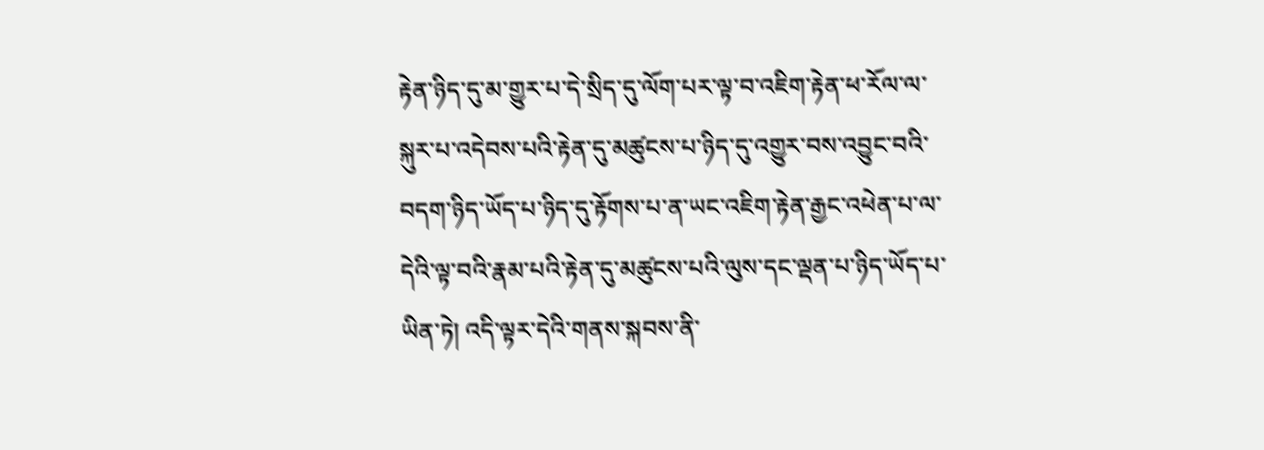རྟེན་ཉིད་དུ་མ་གྱུར་པ་དེ་སྲིད་དུ་ལོག་པར་ལྟ་བ་འཇིག་རྟེན་ཕ་རོལ་ལ་སྐུར་པ་འདེབས་པའི་རྟེན་དུ་མཚུངས་པ་ཉིད་དུ་འགྱུར་བས་འབྱུང་བའི་བདག་ཉིད་ཡོད་པ་ཉིད་དུ་རྟོགས་པ་ན་ཡང་འཇིག་རྟེན་རྒྱང་འཕེན་པ་ལ་དེའི་ལྟ་བའི་རྣམ་པའི་རྟེན་དུ་མཚུངས་པའི་ལུས་དང་ལྡན་པ་ཉིད་ཡོད་པ་ཡིན་ཏེ། འདི་ལྟར་དེའི་གནས་སྐབས་ནི་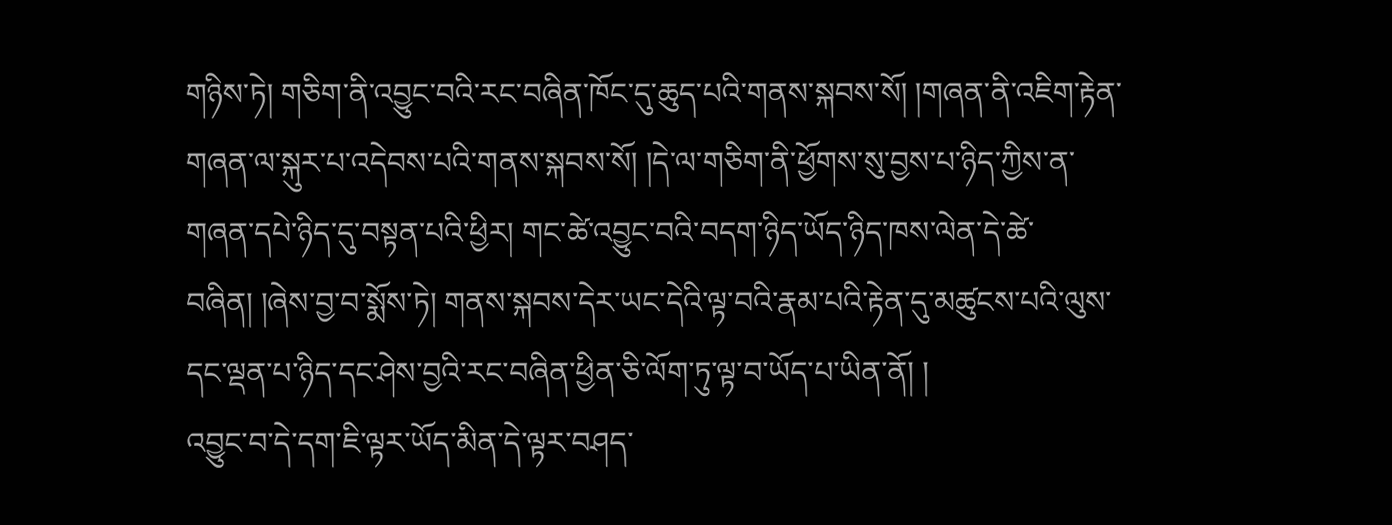གཉིས་ཏེ། གཅིག་ནི་འབྱུང་བའི་རང་བཞིན་ཁོང་དུ་ཆུད་པའི་གནས་སྐབས་སོ། །གཞན་ནི་འཇིག་རྟེན་གཞན་ལ་སྐུར་པ་འདེབས་པའི་གནས་སྐབས་སོ། །དེ་ལ་གཅིག་ནི་ཕྱོགས་སུ་བྱས་པ་ཉིད་ཀྱིས་ན་གཞན་དཔེ་ཉིད་དུ་བསྟན་པའི་ཕྱིར། གང་ཚེ་འབྱུང་བའི་བདག་ཉིད་ཡོད་ཉིད་ཁས་ལེན་དེ་ཚེ་བཞིན། །ཞེས་བྱ་བ་སྨོས་ཏེ། གནས་སྐབས་དེར་ཡང་དེའི་ལྟ་བའི་རྣམ་པའི་རྟེན་དུ་མཚུངས་པའི་ལུས་དང་ལྡན་པ་ཉིད་དང་ཤེས་བྱའི་རང་བཞིན་ཕྱིན་ཅི་ལོག་ཏུ་ལྟ་བ་ཡོད་པ་ཡིན་ནོ། །
འབྱུང་བ་དེ་དག་ཇི་ལྟར་ཡོད་མིན་དེ་ལྟར་བཤད་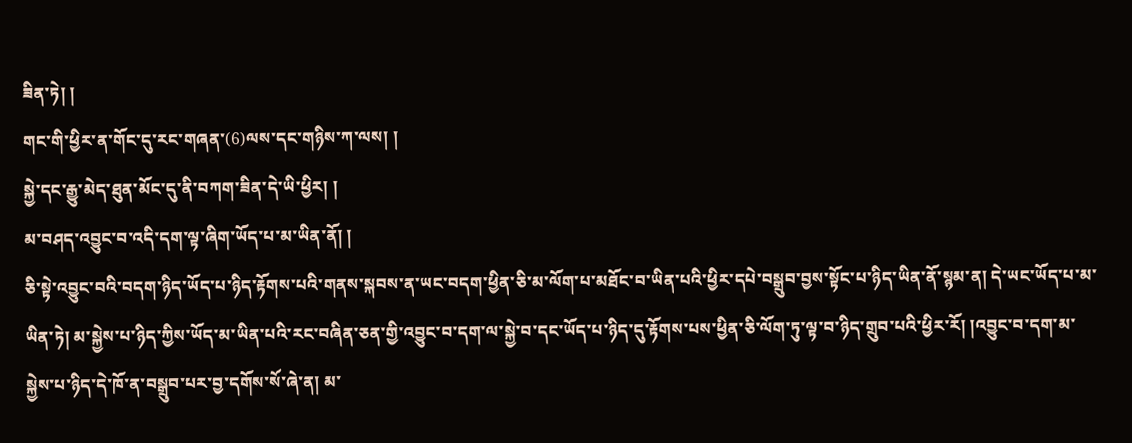ཟིན་ཏེ། །
གང་གི་ཕྱིར་ན་གོང་དུ་རང་གཞན་(6)ལས་དང་གཉིས་ཀ་ལས། །
སྐྱེ་དང་རྒྱུ་མེད་ཐུན་མོང་དུ་ནི་བཀག་ཟིན་དེ་ཡི་ཕྱིར། །
མ་བཤད་འབྱུང་བ་འདི་དག་ལྟ་ཞིག་ཡོད་པ་མ་ཡིན་ནོ། །
ཅི་སྟེ་འབྱུང་བའི་བདག་ཉིད་ཡོད་པ་ཉིད་རྟོགས་པའི་གནས་སྐབས་ན་ཡང་བདག་ཕྱིན་ཅི་མ་ལོག་པ་མཐོང་བ་ཡིན་པའི་ཕྱིར་དཔེ་བསྒྲུབ་བྱས་སྟོང་པ་ཉིད་ཡིན་ནོ་སྙམ་ན། དེ་ཡང་ཡོད་པ་མ་ཡིན་ཏེ། མ་སྐྱེས་པ་ཉིད་ཀྱིས་ཡོད་མ་ཡིན་པའི་རང་བཞིན་ཅན་གྱི་འབྱུང་བ་དག་ལ་སྐྱེ་བ་དང་ཡོད་པ་ཉིད་དུ་རྟོགས་པས་ཕྱིན་ཅི་ལོག་ཏུ་ལྟ་བ་ཉིད་གྲུབ་པའི་ཕྱིར་རོ། །འབྱུང་བ་དག་མ་སྐྱེས་པ་ཉིད་དེ་ཁོ་ན་བསྒྲུབ་པར་བྱ་དགོས་སོ་ཞེ་ན། མ་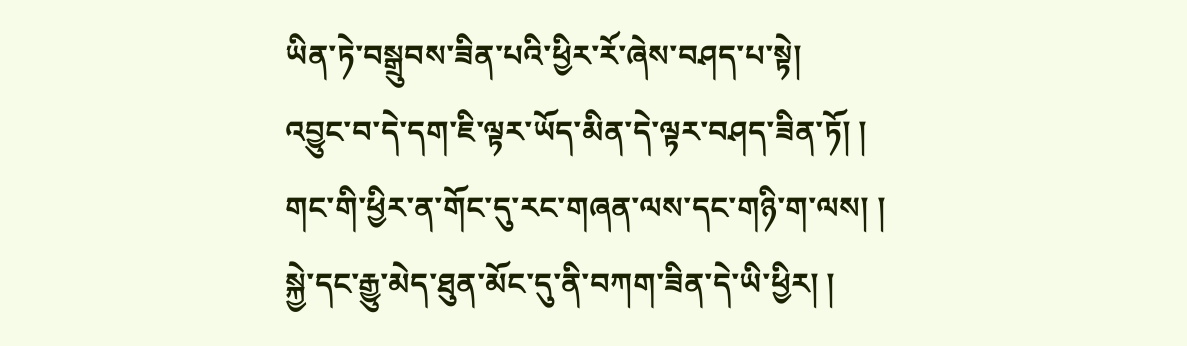ཡིན་ཏེ་བསྒྲུབས་ཟིན་པའི་ཕྱིར་རོ་ཞེས་བཤད་པ་སྟེ།
འབྱུང་བ་དེ་དག་ཇི་ལྟར་ཡོད་མིན་དེ་ལྟར་བཤད་ཟིན་ཏོ། །
གང་གི་ཕྱིར་ན་གོང་དུ་རང་གཞན་ལས་དང་གཉི་ག་ལས། །
སྐྱེ་དང་རྒྱུ་མེད་ཐུན་མོང་དུ་ནི་བཀག་ཟིན་དེ་ཡི་ཕྱིར། །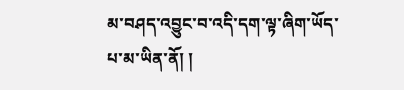མ་བཤད་འབྱུང་བ་འདི་དག་ལྟ་ཞིག་ཡོད་པ་མ་ཡིན་ནོ། །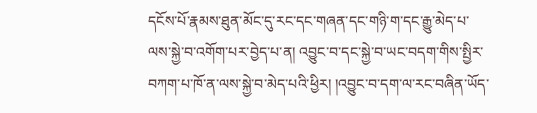དངོས་པོ་རྣམས་ཐུན་མོང་དུ་རང་དང་གཞན་དང་གཉི་ག་དང་རྒྱུ་མེད་པ་ལས་སྐྱེ་བ་འགོག་པར་བྱེད་པ་ན། འབྱུང་བ་དང་སྐྱེ་བ་ཡང་བདག་གིས་སྤྱིར་བཀག་པ་ཁོ་ན་ལས་སྐྱེ་བ་མེད་པའི་ཕྱིར། །འབྱུང་བ་དག་ལ་རང་བཞིན་ཡོད་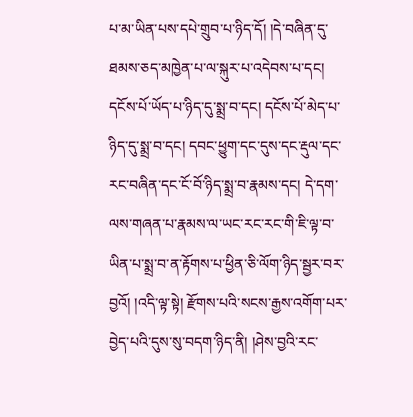པ་མ་ཡིན་པས་དཔེ་གྲུབ་པ་ཉིད་དོ། །དེ་བཞིན་དུ་ཐམས་ཅད་མཁྱེན་པ་ལ་སྐུར་པ་འདེབས་པ་དང། དངོས་པོ་ཡོད་པ་ཉིད་དུ་སྨྲ་བ་དང། དངོས་པོ་མེད་པ་ཉིད་དུ་སྨྲ་བ་དང། དབང་ཕྱུག་དང་དུས་དང་རྡུལ་དང་རང་བཞིན་དང་ངོ་བོ་ཉིད་སྨྲ་བ་རྣམས་དང། དེ་དག་ལས་གཞན་པ་རྣམས་ལ་ཡང་རང་རང་གི་ཇི་ལྟ་བ་ཡིན་པ་སྨྲ་བ་ན་རྟོགས་པ་ཕྱིན་ཅི་ལོག་ཉིད་སྦྱར་བར་བྱའོ། །འདི་ལྟ་སྟེ། རྫོགས་པའི་སངས་རྒྱས་འགོག་པར་བྱེད་པའི་དུས་སུ་བདག་ཉིད་ནི། །ཤེས་བྱའི་རང་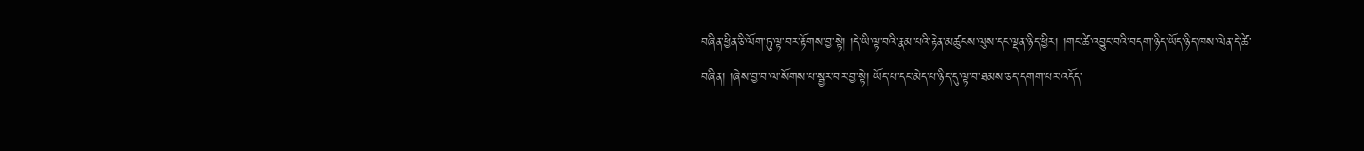བཞིན་ཕྱིན་ཅི་ལོག་ཏུ་ལྟ་བར་རྟོགས་བྱ་སྟེ། །དེ་ཡི་ལྟ་བའི་རྣམ་པའི་རྟེན་མཚུངས་ལུས་དང་ལྡན་ཉིད་ཕྱིར། །གང་ཚེ་འབྱུང་བའི་བདག་ཉིད་ཡོད་ཉིད་ཁས་ལེན་དེ་ཚེ་བཞིན། །ཞེས་བྱ་བ་ལ་སོགས་པ་སྦྱར་བར་བྱ་སྟེ། ཡོད་པ་དང་མེད་པ་ཉིད་དུ་ལྟ་བ་ཐམས་ཅད་དགག་པར་འདོད་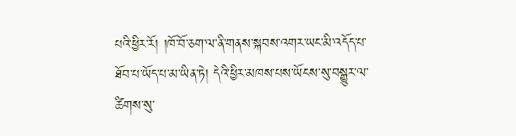པའི་ཕྱིར་རོ། །ཁོ་བོ་ཅག་ལ་ནི་གནས་སྐབས་འགར་ཡང་མི་འདོད་པ་ཐོབ་པ་ཡོད་པ་མ་ཡིན་ཏེ། དེའི་ཕྱིར་མཁས་པས་ཡོངས་སུ་བསྒྱུར་ལ་ཚིགས་སུ་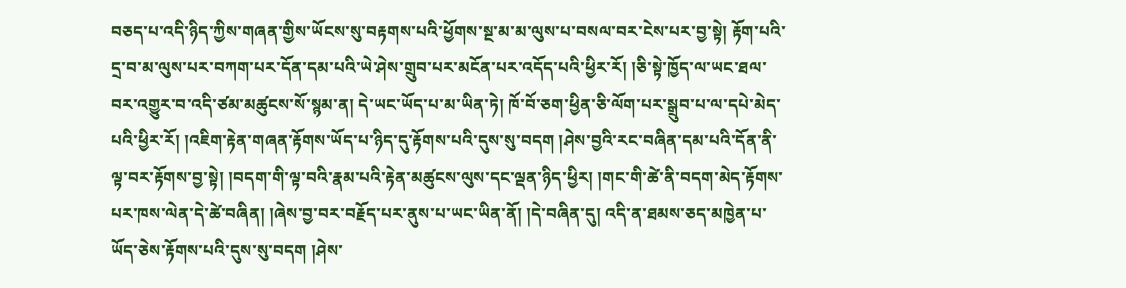བཅད་པ་འདི་ཉིད་ཀྱིས་གཞན་གྱིས་ཡོངས་སུ་བརྟགས་པའི་ཕྱོགས་སྔ་མ་མ་ལུས་པ་བསལ་བར་ངེས་པར་བྱ་སྟེ། རྟོག་པའི་དྲ་བ་མ་ལུས་པར་བཀག་པར་དོན་དམ་པའི་ཡེ་ཤེས་གྲུབ་པར་མངོན་པར་འདོད་པའི་ཕྱིར་རོ། །ཅི་སྟེ་ཁྱོད་ལ་ཡང་ཐལ་བར་འགྱུར་བ་འདི་ཙམ་མཚུངས་སོ་སྙམ་ན། དེ་ཡང་ཡོད་པ་མ་ཡིན་ཏེ། ཁོ་བོ་ཅག་ཕྱིན་ཅི་ལོག་པར་སྒྲུབ་པ་ལ་དཔེ་མེད་པའི་ཕྱིར་རོ། །འཇིག་རྟེན་གཞན་རྟོགས་ཡོད་པ་ཉིད་དུ་རྟོགས་པའི་དུས་སུ་བདག །ཤེས་བྱའི་རང་བཞིན་དམ་པའི་དོན་ནི་ལྟ་བར་རྟོགས་བྱ་སྟེ། །བདག་གི་ལྟ་བའི་རྣམ་པའི་རྟེན་མཚུངས་ལུས་དང་ལྡན་ཉིད་ཕྱིར། །གང་གི་ཚེ་ནི་བདག་མེད་རྟོགས་པར་ཁས་ལེན་དེ་ཚེ་བཞིན། །ཞེས་བྱ་བར་བརྗོད་པར་ནུས་པ་ཡང་ཡིན་ནོ། །དེ་བཞིན་དུ། འདི་ན་ཐམས་ཅད་མཁྱེན་པ་ཡོད་ཅེས་རྟོགས་པའི་དུས་སུ་བདག །ཤེས་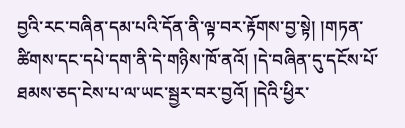བྱའི་རང་བཞིན་དམ་པའི་དོན་ནི་ལྟ་བར་རྟོགས་བྱ་སྟེ། །གཏན་ཚིགས་དང་དཔེ་དག་ནི་དེ་གཉིས་ཁོ་ནའོ། །དེ་བཞིན་དུ་དངོས་པོ་ཐམས་ཅད་ངེས་པ་ལ་ཡང་སྦྱར་བར་བྱའོ། །དེའི་ཕྱིར་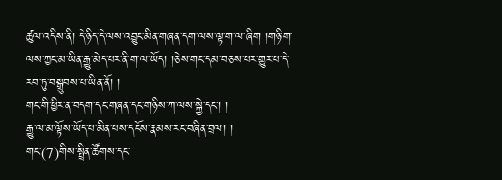ཚུལ་འདིས་ནི། དེ་ཉིད་དེ་ལས་འབྱུང་མིན་གཞན་དག་ལས་ལྟ་ག་ལ་ཞིག །གཉི་ག་ལས་ཀྱང་མ་ཡིན་རྒྱུ་མེད་པར་ནི་ག་ལ་ཡོད། །ཅེས་གང་དམ་བཅས་པར་གྱུར་པ་དེ་རབ་ཏུ་བསྒྲུབས་པ་ཡིན་ནོ། །
གང་གི་ཕྱིར་ན་བདག་དང་གཞན་དང་གཉིས་ཀ་ལས་སྐྱེ་དང་། །
རྒྱུ་ལ་མ་ལྟོས་ཡོད་པ་མིན་པས་དངོས་རྣམས་རང་བཞིན་བྲལ། །
གང་(7)གིས་སྤྲིན་ཚོགས་དང་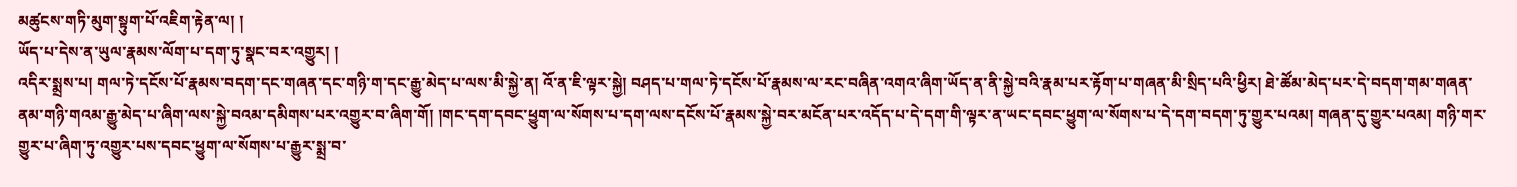མཚུངས་གཏི་མུག་སྟུག་པོ་འཇིག་རྟེན་ལ། །
ཡོད་པ་དེས་ན་ཡུལ་རྣམས་ལོག་པ་དག་ཏུ་སྣང་བར་འགྱུར། །
འདིར་སྨྲས་པ། གལ་ཏེ་དངོས་པོ་རྣམས་བདག་དང་གཞན་དང་གཉི་ག་དང་རྒྱུ་མེད་པ་ལས་མི་སྐྱེ་ན། འོ་ན་ཇི་ལྟར་སྐྱེ། བཤད་པ་གལ་ཏེ་དངོས་པོ་རྣམས་ལ་རང་བཞིན་འགའ་ཞིག་ཡོད་ན་ནི་སྐྱེ་བའི་རྣམ་པར་རྟོག་པ་གཞན་མི་སྲིད་པའི་ཕྱིར། ཐེ་ཚོམ་མེད་པར་དེ་བདག་གམ་གཞན་ནམ་གཉི་གའམ་རྒྱུ་མེད་པ་ཞིག་ལས་སྐྱེ་བའམ་དམིགས་པར་འགྱུར་བ་ཞིག་གོ། །གང་དག་དབང་ཕྱུག་ལ་སོགས་པ་དག་ལས་དངོས་པོ་རྣམས་སྐྱེ་བར་མངོན་པར་འདོད་པ་དེ་དག་གི་ལྟར་ན་ཡང་དབང་ཕྱུག་ལ་སོགས་པ་དེ་དག་བདག་ཏུ་གྱུར་པའམ། གཞན་དུ་གྱུར་པའམ། གཉི་གར་གྱུར་པ་ཞིག་ཏུ་འགྱུར་པས་དབང་ཕྱུག་ལ་སོགས་པ་རྒྱུར་སྨྲ་བ་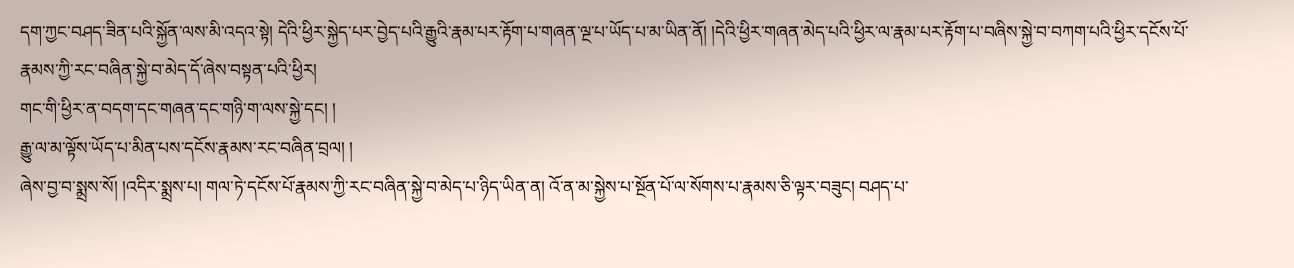དག་ཀྱང་བཤད་ཟིན་པའི་སྐྱོན་ལས་མི་འདའ་སྟེ། དེའི་ཕྱིར་སྐྱེད་པར་བྱེད་པའི་རྒྱུའི་རྣམ་པར་རྟོག་པ་གཞན་ལྔ་པ་ཡོད་པ་མ་ཡིན་ནོ། །དེའི་ཕྱིར་གཞན་མེད་པའི་ཕྱིར་ལ་རྣམ་པར་རྟོག་པ་བཞིས་སྐྱེ་བ་བཀག་པའི་ཕྱིར་དངོས་པོ་རྣམས་ཀྱི་རང་བཞིན་སྐྱེ་བ་མེད་དོ་ཞེས་བསྟན་པའི་ཕྱིར།
གང་གི་ཕྱིར་ན་བདག་དང་གཞན་དང་གཉི་ག་ལས་སྐྱེ་དང། །
རྒྱུ་ལ་མ་ལྟོས་ཡོད་པ་མིན་པས་དངོས་རྣམས་རང་བཞིན་བྲལ། །
ཞེས་བྱ་བ་སྨྲས་སོ། །འདིར་སྨྲས་པ། གལ་ཏེ་དངོས་པོ་རྣམས་ཀྱི་རང་བཞིན་སྐྱེ་བ་མེད་པ་ཉིད་ཡིན་ན། འོ་ན་མ་སྐྱེས་པ་སྔོན་པོ་ལ་སོགས་པ་རྣམས་ཅི་ལྟར་བཟུང། བཤད་པ་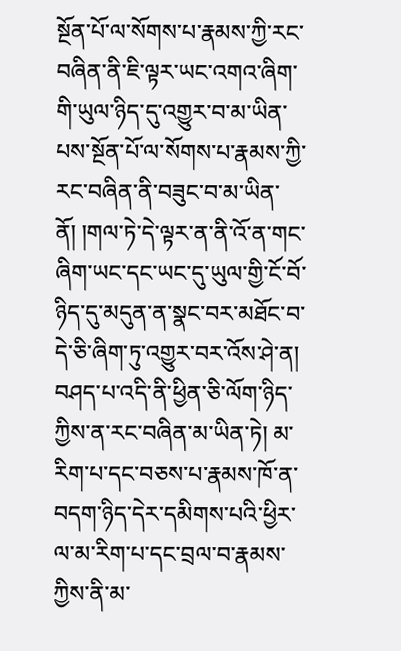སྔོན་པོ་ལ་སོགས་པ་རྣམས་ཀྱི་རང་བཞིན་ནི་ཇི་ལྟར་ཡང་འགའ་ཞིག་གི་ཡུལ་ཉིད་དུ་འགྱུར་བ་མ་ཡིན་པས་སྔོན་པོ་ལ་སོགས་པ་རྣམས་ཀྱི་རང་བཞིན་ནི་བཟུང་བ་མ་ཡིན་ནོ། །གལ་ཏེ་དེ་ལྟར་ན་ནི་འོ་ན་གང་ཞིག་ཡང་དང་ཡང་དུ་ཡུལ་གྱི་ངོ་བོ་ཉིད་དུ་མདུན་ན་སྣང་བར་མཐོང་བ་དེ་ཅི་ཞིག་ཏུ་འགྱུར་བར་འོས་ཤེ་ན། བཤད་པ་འདི་ནི་ཕྱིན་ཅི་ལོག་ཉིད་ཀྱིས་ན་རང་བཞིན་མ་ཡིན་ཏེ། མ་རིག་པ་དང་བཅས་པ་རྣམས་ཁོ་ན་བདག་ཉིད་དེར་དམིགས་པའི་ཕྱིར་ལ་མ་རིག་པ་དང་བྲལ་བ་རྣམས་ཀྱིས་ནི་མ་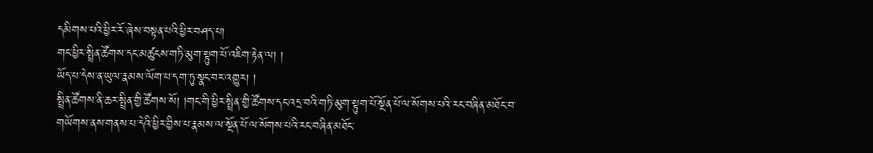དམིགས་པའི་ཕྱིར་རོ་ཞེས་བསྟན་པའི་ཕྱིར་བཤད་པ།
གང་ཕྱིར་སྤྲིན་ཚོགས་དང་མཚུངས་གཏི་མུག་སྟུག་པོ་འཇིག་རྟེན་ལ། །
ཡོད་པ་དེས་ན་ཡུལ་རྣམས་ལོག་པ་དག་ཏུ་སྣང་བར་འགྱུར། །
སྤྲིན་ཚོགས་ནི་ཆར་སྤྲིན་གྱི་ཚོགས་སོ། །གང་གི་ཕྱིར་སྤྲིན་གྱི་ཚོགས་དང་འདྲ་བའི་གཏི་མུག་སྟུག་པོ་སྔོན་པོ་ལ་སོགས་པའི་རང་བཞིན་མཐོང་བ་གཡོགས་ནས་གནས་པ་དེའི་ཕྱིར་བྱིས་པ་རྣམས་ལ་སྔོན་པོ་ལ་སོགས་པའི་རང་བཞིན་མཐོང་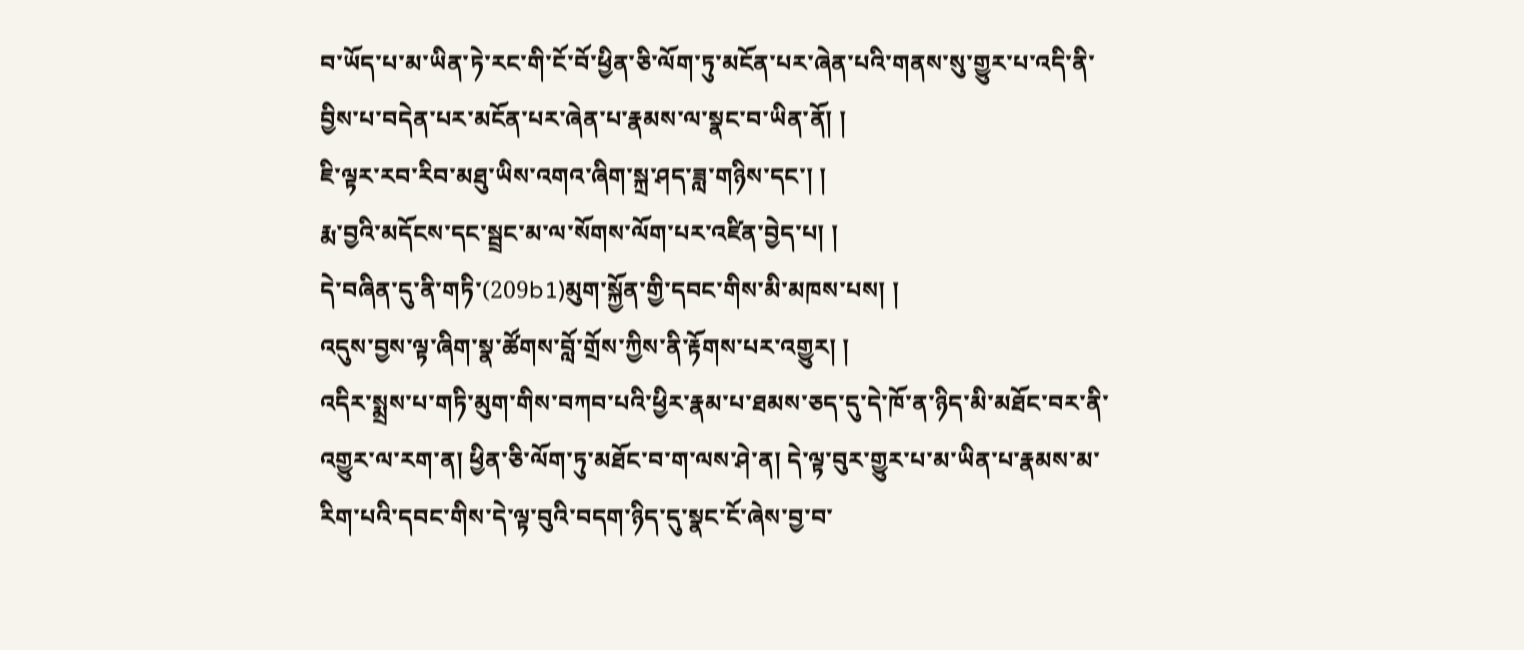བ་ཡོད་པ་མ་ཡིན་ཏེ་རང་གི་ངོ་བོ་ཕྱིན་ཅི་ལོག་ཏུ་མངོན་པར་ཞེན་པའི་གནས་སུ་གྱུར་པ་འདི་ནི་བྱིས་པ་བདེན་པར་མངོན་པར་ཞེན་པ་རྣམས་ལ་སྣང་བ་ཡིན་ནོ། །
ཇི་ལྟར་རབ་རིབ་མཐུ་ཡིས་འགའ་ཞིག་སྐྲ་ཤད་ཟླ་གཉིས་དང་། །
རྨ་བྱའི་མདོངས་དང་སྦྲང་མ་ལ་སོགས་ལོག་པར་འཛིན་བྱེད་པ། །
དེ་བཞིན་དུ་ནི་གཏི་(209b1)མུག་སྐྱོན་གྱི་དབང་གིས་མི་མཁས་པས། །
འདུས་བྱས་ལྟ་ཞིག་སྣ་ཚོགས་བློ་གྲོས་ཀྱིས་ནི་རྟོགས་པར་འགྱུར། །
འདིར་སྨྲས་པ་གཏི་མུག་གིས་བཀབ་པའི་ཕྱིར་རྣམ་པ་ཐམས་ཅད་དུ་དེ་ཁོ་ན་ཉིད་མི་མཐོང་བར་ནི་འགྱུར་ལ་རག་ན། ཕྱིན་ཅི་ལོག་ཏུ་མཐོང་བ་ག་ལས་ཤེ་ན། དེ་ལྟ་བུར་གྱུར་པ་མ་ཡིན་པ་རྣམས་མ་རིག་པའི་དབང་གིས་དེ་ལྟ་བུའི་བདག་ཉིད་དུ་སྣང་ངོ་ཞེས་བྱ་བ་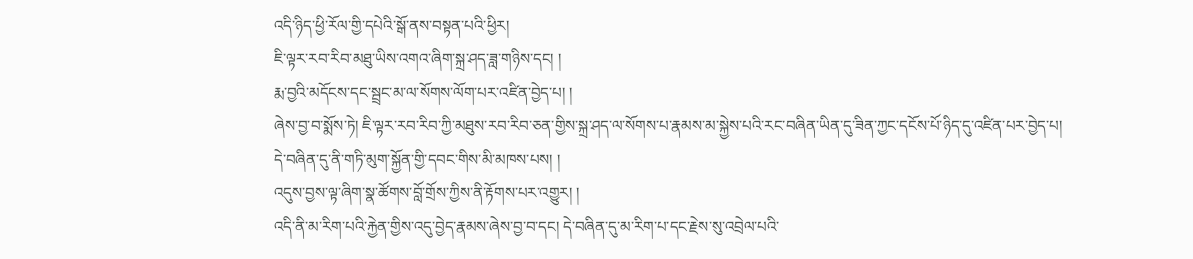འདི་ཉིད་ཕྱི་རོལ་གྱི་དཔེའི་སྒོ་ནས་བསྟན་པའི་ཕྱིར།
ཇི་ལྟར་རབ་རིབ་མཐུ་ཡིས་འགའ་ཞིག་སྐྲ་ཤད་ཟླ་གཉིས་དང། །
རྨ་བྱའི་མདོངས་དང་སྦྲང་མ་ལ་སོགས་ལོག་པར་འཛིན་བྱེད་པ། །
ཞེས་བྱ་བ་སྨོས་ཏེ། ཇི་ལྟར་རབ་རིབ་ཀྱི་མཐུས་རབ་རིབ་ཅན་གྱིས་སྐྲ་ཤད་ལ་སོགས་པ་རྣམས་མ་སྐྱེས་པའི་རང་བཞིན་ཡིན་དུ་ཟིན་ཀྱང་དངོས་པོ་ཉིད་དུ་འཛིན་པར་བྱེད་པ།
དེ་བཞིན་དུ་ནི་གཏི་མུག་སྐྱོན་གྱི་དབང་གིས་མི་མཁས་པས། །
འདུས་བྱས་ལྟ་ཞིག་སྣ་ཚོགས་བློ་གྲོས་ཀྱིས་ནི་རྟོགས་པར་འགྱུར། །
འདི་ནི་མ་རིག་པའི་རྐྱེན་གྱིས་འདུ་བྱེད་རྣམས་ཞེས་བྱ་བ་དང། དེ་བཞིན་དུ་མ་རིག་པ་དང་རྗེས་སུ་འབྲེལ་པའི་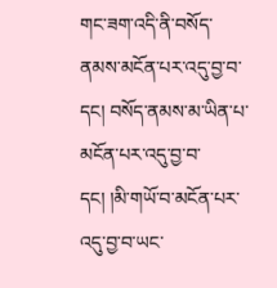གང་ཟག་འདི་ནི་བསོད་ནམས་མངོན་པར་འདུ་བྱ་བ་དང། བསོད་ནམས་མ་ཡིན་པ་མངོན་པར་འདུ་བྱ་བ་དང། །མི་གཡོ་བ་མངོན་པར་འདུ་བྱ་བ་ཡང་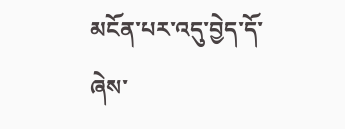མངོན་པར་འདུ་བྱེད་དོ་ཞེས་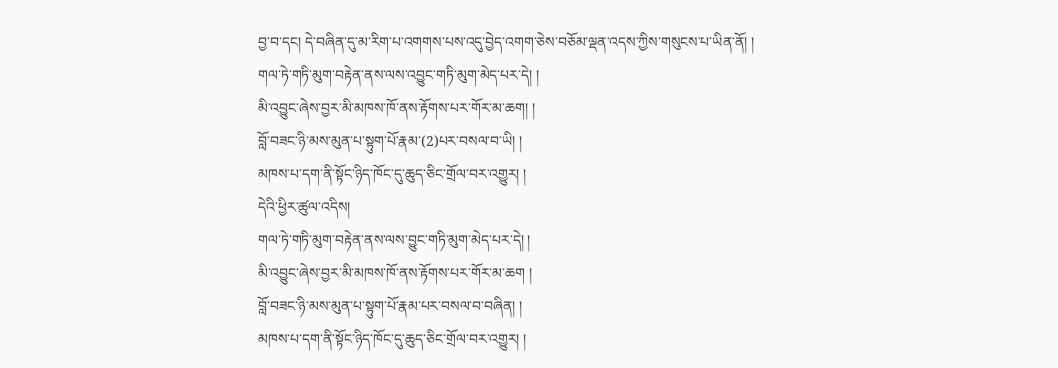བྱ་བ་དང། དེ་བཞིན་དུ་མ་རིག་པ་འགགས་པས་འདུ་བྱེད་འགག་ཅེས་བཅོམ་ལྡན་འདས་ཀྱིས་གསུངས་པ་ཡིན་ནོ། །
གལ་ཏེ་གཏི་མུག་བརྟེན་ནས་ལས་འབྱུང་གཏི་མུག་མེད་པར་དེ། །
མི་འབྱུང་ཞེས་བྱར་མི་མཁས་ཁོ་ནས་རྟོགས་པར་གོར་མ་ཆག། །
བློ་བཟང་ཉི་མས་མུན་པ་སྟུག་པོ་རྣམ་(2)པར་བསལ་བ་ཡི། །
མཁས་པ་དག་ནི་སྟོང་ཉིད་ཁོང་དུ་ཆུད་ཅིང་གྲོལ་བར་འགྱུར། །
དེའི་ཕྱིར་ཚུལ་འདིས།
གལ་ཏེ་གཏི་མུག་བརྟེན་ནས་ལས་བྱུང་གཏི་མུག་མེད་པར་དེ། །
མི་འབྱུང་ཞེས་བྱར་མི་མཁས་ཁོ་ནས་རྟོགས་པར་གོར་མ་ཆག །
བློ་བཟང་ཉི་མས་མུན་པ་སྟུག་པོ་རྣམ་པར་བསལ་བ་བཞིན། །
མཁས་པ་དག་ནི་སྟོང་ཉིད་ཁོང་དུ་ཆུད་ཅིང་གྲོལ་བར་འགྱུར། །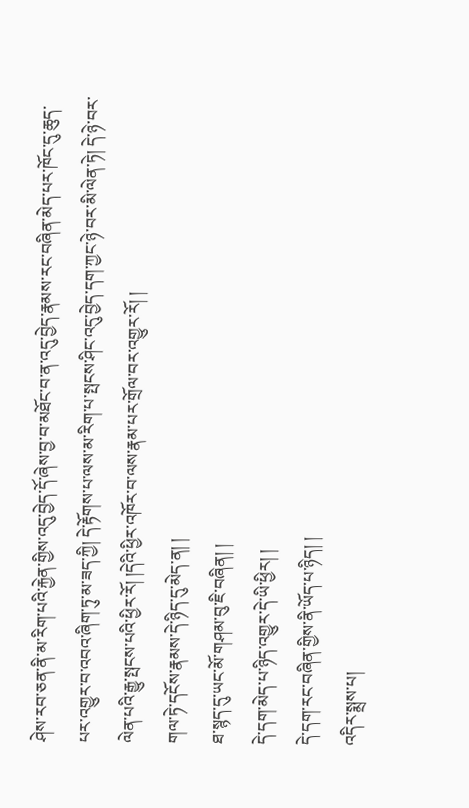ཤེས་རབ་ཅན་ནི་མ་རིག་པའི་རྐྱེན་གྱིས་འདུ་བྱེད་དོ་ཞེས་བྱ་བ་མཐོང་བ་ན་འདུ་བྱེད་རྣམས་རང་བཞིན་མེད་པར་ཁོང་དུ་ཆུད་པར་འགྱུར་བ་འབའ་ཞིག་ཏུ་མ་ཟད་ཀྱི། དེ་རྟོགས་པ་ལས་མ་རིག་པ་སྤངས་ཤིང་འདུ་བྱེད་དག་ཀྱང་ཉེ་བར་མི་ལེན་ཏེ། དེ་ཉེ་བར་ལེན་པའི་རྒྱུ་སྤངས་པའི་ཕྱིར་རོ། །དེའི་ཕྱིར་འཁོར་བ་ལས་རྣམ་པར་གྲོལ་བར་འགྱུར་རོ། །
གལ་ཏེ་དངོས་རྣམས་དེ་ཉིད་དུ་མེད་ན། །
ཐ་སྙད་དུ་ཡང་མོ་གཤམ་བུ་ཇི་བཞིན། །
དེ་དག་མེད་པ་ཉིད་འགྱུར་དེ་ཡི་ཕྱིར། །
དེ་དག་རང་བཞིན་གྱིས་ནི་ཡོད་པ་ཉིད། །
འདིར་སྨྲས་པ།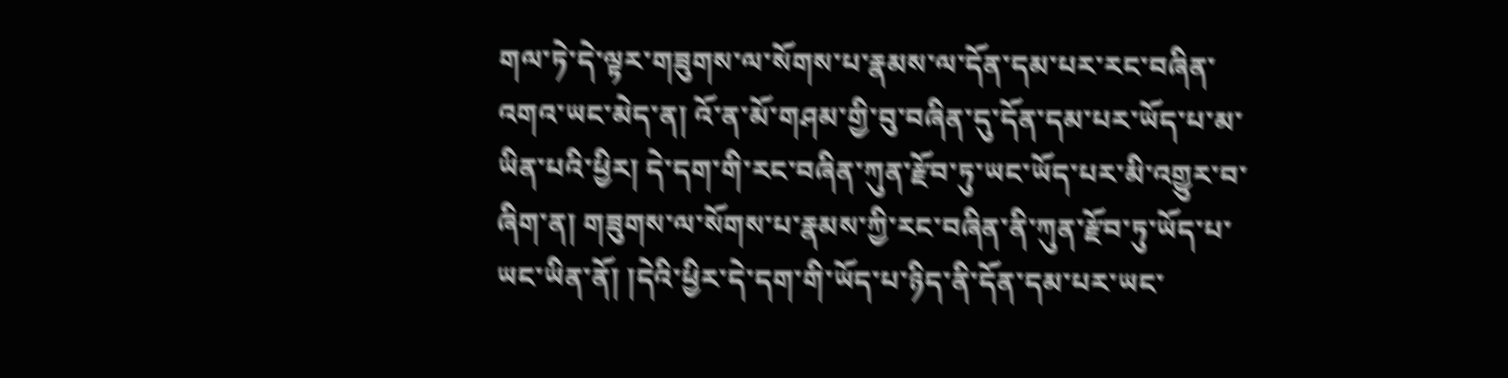གལ་ཏེ་དེ་ལྟར་གཟུགས་ལ་སོགས་པ་རྣམས་ལ་དོན་དམ་པར་རང་བཞིན་འགའ་ཡང་མེད་ན། འོ་ན་མོ་གཤམ་གྱི་བུ་བཞིན་དུ་དོན་དམ་པར་ཡོད་པ་མ་ཡིན་པའི་ཕྱིར། དེ་དག་གི་རང་བཞིན་ཀུན་རྫོབ་ཏུ་ཡང་ཡོད་པར་མི་འགྱུར་བ་ཞིག་ན། གཟུགས་ལ་སོགས་པ་རྣམས་ཀྱི་རང་བཞིན་ནི་ཀུན་རྫོབ་ཏུ་ཡོད་པ་ཡང་ཡིན་ནོ། །དེའི་ཕྱིར་དེ་དག་གི་ཡོད་པ་ཉིད་ནི་དོན་དམ་པར་ཡང་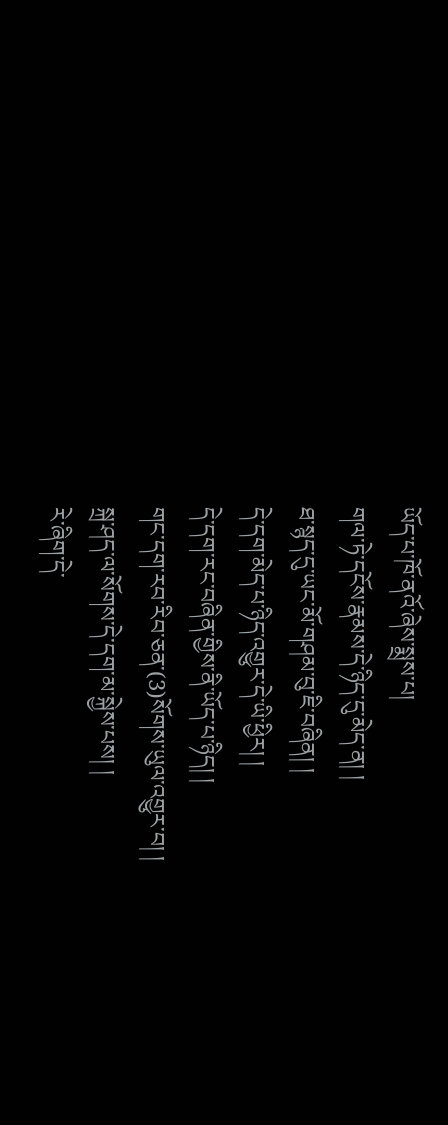ཡོད་པ་ཁོ་ནའོ་ཞེས་སྨྲས་པ།
གལ་ཏེ་དངོས་རྣམས་དེ་ཉིད་དུ་མེད་ན། །
ཐ་སྙད་དུ་ཡང་མོ་གཤམ་བུ་ཇི་བཞིན། །
དེ་དག་མེད་པ་ཉིད་འགྱུར་དེ་ཡི་ཕྱིར། །
དེ་དག་རང་བཞིན་གྱིས་ནི་ཡོད་པ་ཉིད། །
གང་དག་རབ་རིབ་ཅན་(3)སོགས་ཡུལ་འགྱུར་བ། །
སྐྲ་ཤད་ལ་སོགས་དེ་དག་མ་སྐྱེས་པས། །
རེ་ཞིག་དེ་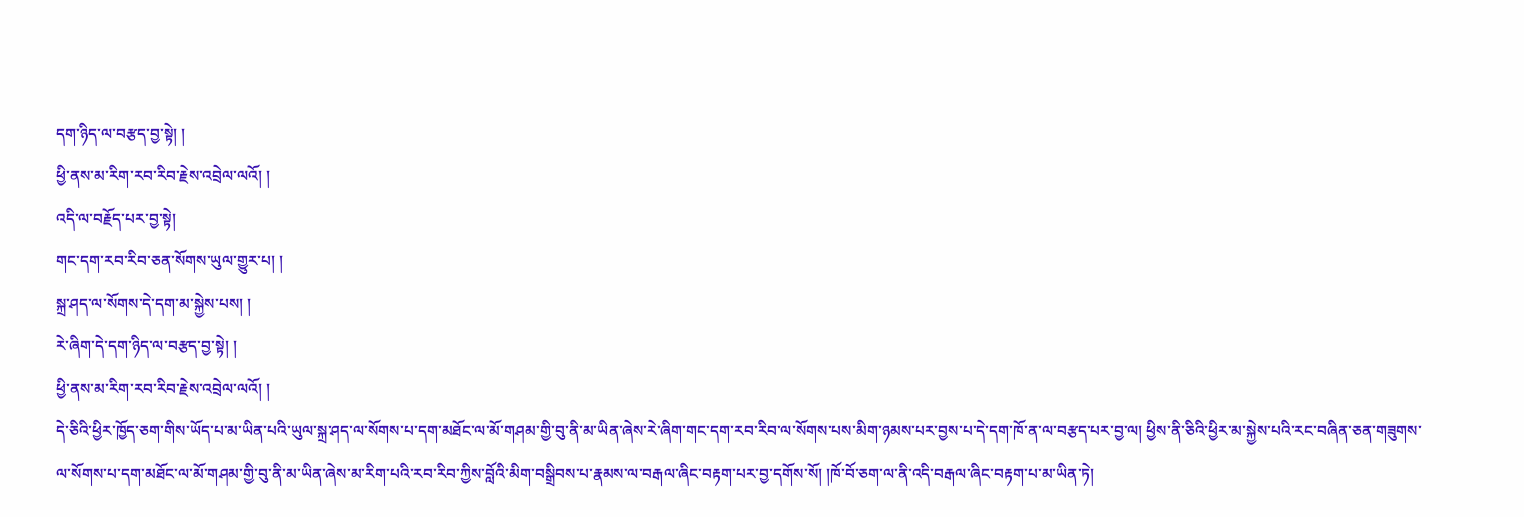དག་ཉིད་ལ་བརྩད་བྱ་སྟེ། །
ཕྱི་ནས་མ་རིག་རབ་རིབ་རྗེས་འབྲེལ་ལའོ། །
འདི་ལ་བརྗོད་པར་བྱ་སྟེ།
གང་དག་རབ་རིབ་ཅན་སོགས་ཡུལ་གྱུར་པ། །
སྐྲ་ཤད་ལ་སོགས་དེ་དག་མ་སྐྱེས་པས། །
རེ་ཞིག་དེ་དག་ཉིད་ལ་བརྩད་བྱ་སྟེ། །
ཕྱི་ནས་མ་རིག་རབ་རིབ་རྗེས་འབྲེལ་ལའོ། །
དེ་ཅིའི་ཕྱིར་ཁྱོད་ཅག་གིས་ཡོད་པ་མ་ཡིན་པའི་ཡུལ་སྐྲ་ཤད་ལ་སོགས་པ་དག་མཐོང་ལ་མོ་གཤམ་གྱི་བུ་ནི་མ་ཡིན་ཞེས་རེ་ཞིག་གང་དག་རབ་རིབ་ལ་སོགས་པས་མིག་ཉམས་པར་བྱས་པ་དེ་དག་ཁོ་ན་ལ་བརྩད་པར་བྱ་ལ། ཕྱིས་ནི་ཅིའི་ཕྱིར་མ་སྐྱེས་པའི་རང་བཞིན་ཅན་གཟུགས་ལ་སོགས་པ་དག་མཐོང་ལ་མོ་གཤམ་གྱི་བུ་ནི་མ་ཡིན་ཞེས་མ་རིག་པའི་རབ་རིབ་ཀྱིས་བློའི་མིག་བསྒྲིབས་པ་རྣམས་ལ་བརྒལ་ཞིང་བརྟག་པར་བྱ་དགོས་སོ། །ཁོ་བོ་ཅག་ལ་ནི་འདི་བརྒལ་ཞིང་བརྟག་པ་མ་ཡིན་ཏེ།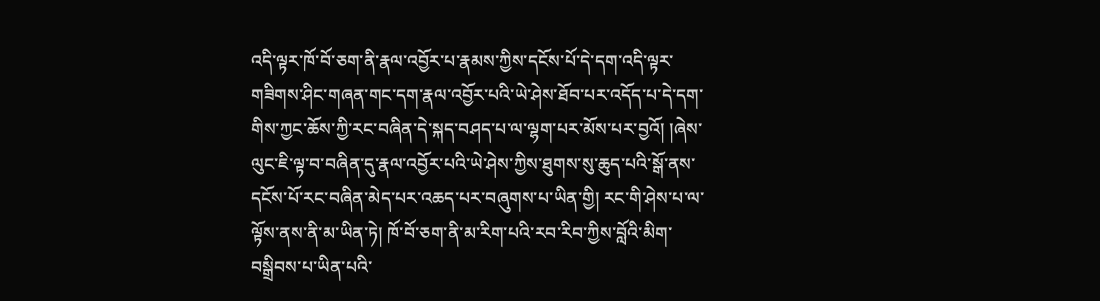འདི་ལྟར་ཁོ་བོ་ཅག་ནི་རྣལ་འབྱོར་པ་རྣམས་ཀྱིས་དངོས་པོ་དེ་དག་འདི་ལྟར་གཟིགས་ཤིང་གཞན་གང་དག་རྣལ་འབྱོར་པའི་ཡེ་ཤེས་ཐོབ་པར་འདོད་པ་དེ་དག་གིས་ཀྱང་ཆོས་ཀྱི་རང་བཞིན་དེ་སྐད་བཤད་པ་ལ་ལྷག་པར་མོས་པར་བྱའོ། །ཞེས་ལུང་ཇི་ལྟ་བ་བཞིན་དུ་རྣལ་འབྱོར་པའི་ཡེ་ཤེས་ཀྱིས་ཐུགས་སུ་ཆུད་པའི་སྒོ་ནས་དངོས་པོ་རང་བཞིན་མེད་པར་འཆད་པར་བཞུགས་པ་ཡིན་གྱི། རང་གི་ཤེས་པ་ལ་ལྟོས་ནས་ནི་མ་ཡིན་ཏེ། ཁོ་བོ་ཅག་ནི་མ་རིག་པའི་རབ་རིབ་ཀྱིས་བློའི་མིག་བསྒྲིབས་པ་ཡིན་པའི་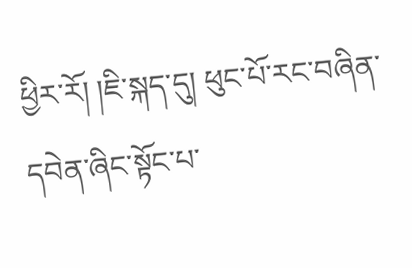ཕྱིར་རོ། །ཇི་སྐད་དུ། ཕུང་པོ་རང་བཞིན་དབེན་ཞིང་སྟོང་པ་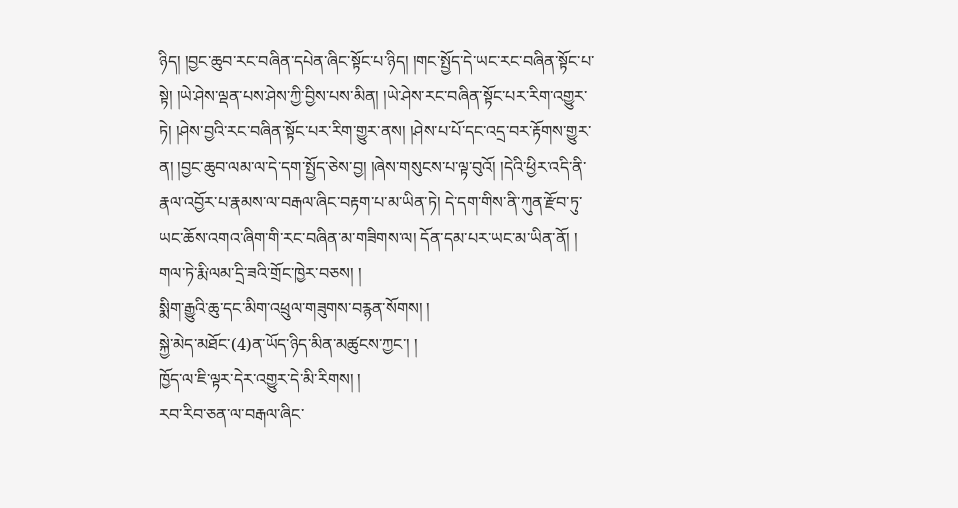ཉིད། །བྱང་ཆུབ་རང་བཞིན་དཔེན་ཞིང་སྟོང་པ་ཉིད། །གང་སྤྱོད་དེ་ཡང་རང་བཞིན་སྟོང་པ་སྟེ། །ཡེ་ཤེས་ལྡན་པས་ཤེས་ཀྱི་བྱིས་པས་མིན། །ཡེ་ཤེས་རང་བཞིན་སྟོང་པར་རིག་འགྱུར་ཏེ། །ཤེས་བྱའི་རང་བཞིན་སྟོང་པར་རིག་གྱུར་ནས། །ཤེས་པ་པོ་དང་འདྲ་བར་རྟོགས་གྱུར་ན། །བྱང་ཆུབ་ལམ་ལ་དེ་དག་སྤྱོད་ཅེས་བྱ། །ཞེས་གསུངས་པ་ལྟ་བུའོ། །དེའི་ཕྱིར་འདི་ནི་རྣལ་འབྱོར་པ་རྣམས་ལ་བརྒལ་ཞིང་བརྟག་པ་མ་ཡིན་ཏེ། དེ་དག་གིས་ནི་ཀུན་རྫོབ་ཏུ་ཡང་ཆོས་འགའ་ཞིག་གི་རང་བཞིན་མ་གཟིགས་ལ། དོན་དམ་པར་ཡང་མ་ཡིན་ནོ། །
གལ་ཏེ་རྨི་ལམ་དྲི་ཟའི་གྲོང་ཁྱེར་བཅས། །
སྨིག་རྒྱུའི་ཆུ་དང་མིག་འཕྲུལ་གཟུགས་བརྙན་སོགས། །
སྐྱེ་མེད་མཐོང་(4)ན་ཡོད་ཉིད་མིན་མཚུངས་ཀྱང་། །
ཁྱོད་ལ་ཇི་ལྟར་དེར་འགྱུར་དེ་མི་རིགས། །
རབ་རིབ་ཅན་ལ་བརྒལ་ཞིང་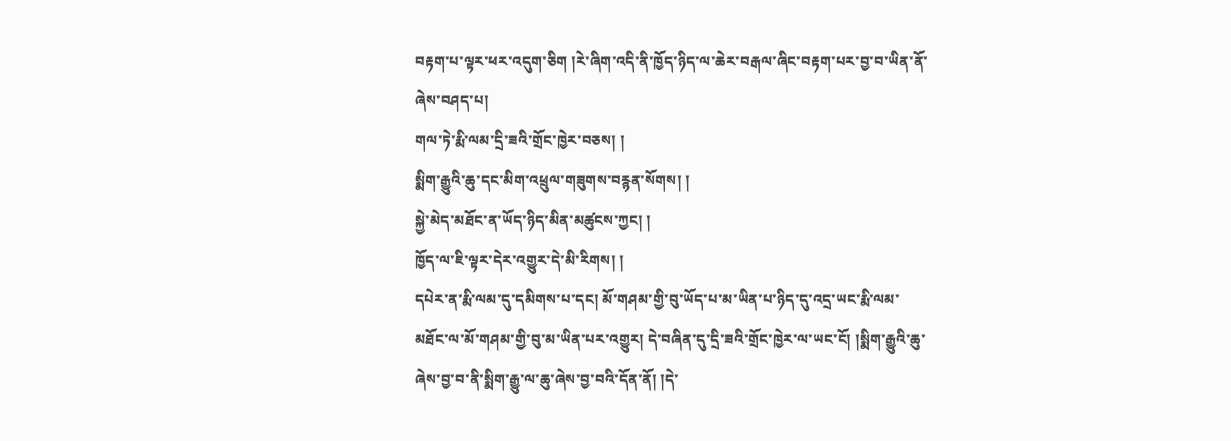བརྟག་པ་ལྟར་ཕར་འདུག་ཅིག །རེ་ཞིག་འདི་ནི་ཁྱོད་ཉིད་ལ་ཆེར་བརྒལ་ཞིང་བརྟག་པར་བྱ་བ་ཡིན་ནོ་ཞེས་བཤད་པ།
གལ་ཏེ་རྨི་ལམ་དྲི་ཟའི་གྲོང་ཁྱེར་བཅས། །
སྨིག་རྒྱུའི་ཆུ་དང་མིག་འཕྲུལ་གཟུགས་བརྙན་སོགས། །
སྐྱེ་མེད་མཐོང་ན་ཡོད་ཉིད་མིན་མཚུངས་ཀྱང། །
ཁྱོད་ལ་ཇི་ལྟར་དེར་འགྱུར་དེ་མི་རིགས། །
དཔེར་ན་རྨི་ལམ་དུ་དམིགས་པ་དང། མོ་གཤམ་གྱི་བུ་ཡོད་པ་མ་ཡིན་པ་ཉིད་དུ་འདྲ་ཡང་རྨི་ལམ་མཐོང་ལ་མོ་གཤམ་གྱི་བུ་མ་ཡིན་པར་འགྱུར། དེ་བཞིན་དུ་དྲི་ཟའི་གྲོང་ཁྱེར་ལ་ཡང་ངོ། །སྨིག་རྒྱུའི་ཆུ་ཞེས་བྱ་བ་ནི་སྨིག་རྒྱུ་ལ་ཆུ་ཞེས་བྱ་བའི་དོན་ནོ། །དེ་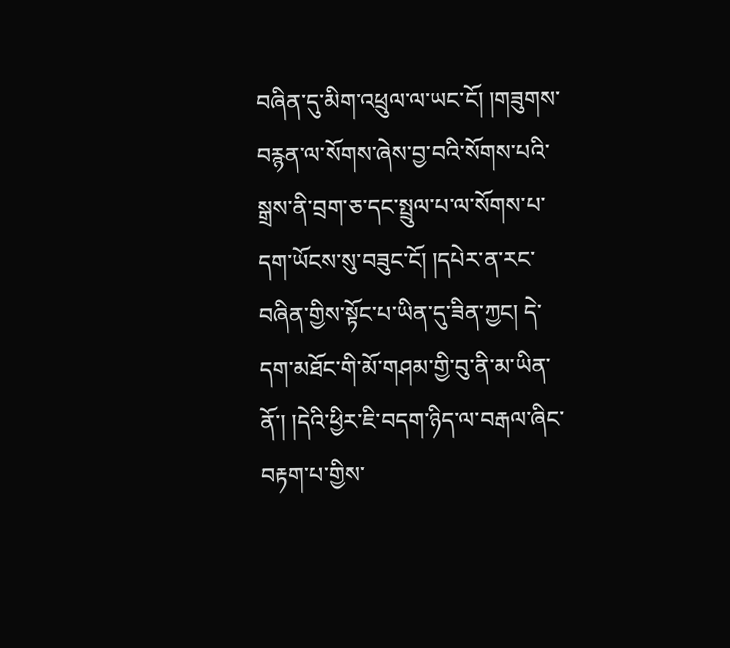བཞིན་དུ་མིག་འཕྲུལ་ལ་ཡང་ངོ། །གཟུགས་བརྙན་ལ་སོགས་ཞེས་བྱ་བའི་སོགས་པའི་སྒྲས་ནི་བྲག་ཅ་དང་སྤྲུལ་པ་ལ་སོགས་པ་དག་ཡོངས་སུ་བཟུང་ངོ། །དཔེར་ན་རང་བཞིན་གྱིས་སྟོང་པ་ཡིན་དུ་ཟིན་ཀྱང། དེ་དག་མཐོང་གི་མོ་གཤམ་གྱི་བུ་ནི་མ་ཡིན་ནོ་། །དེའི་ཕྱིར་ཇི་བདག་ཉིད་ལ་བརྒལ་ཞིང་བརྟག་པ་གྱིས་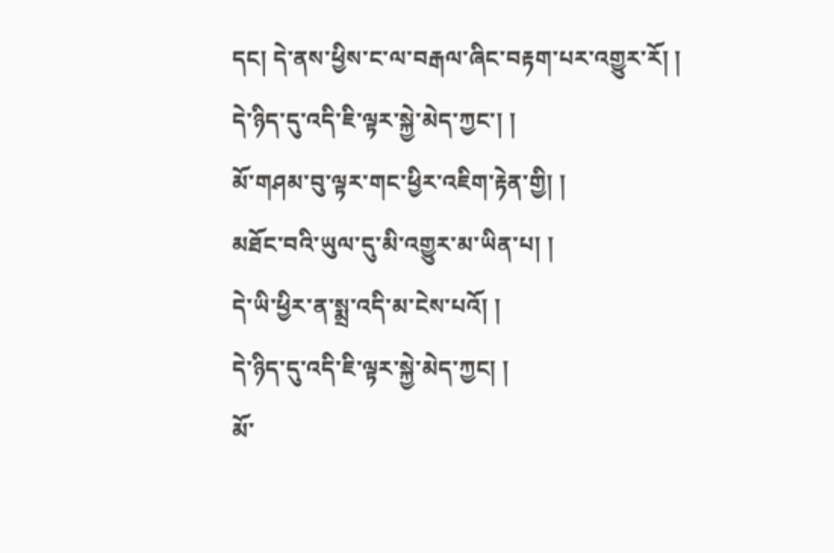དང། དེ་ནས་ཕྱིས་ང་ལ་བརྒལ་ཞིང་བརྟག་པར་འགྱུར་རོ། །
དེ་ཉིད་དུ་འདི་ཇི་ལྟར་སྐྱེ་མེད་ཀྱང་། །
མོ་གཤམ་བུ་ལྟར་གང་ཕྱིར་འཇིག་རྟེན་གྱི། །
མཐོང་བའི་ཡུལ་དུ་མི་འགྱུར་མ་ཡིན་པ། །
དེ་ཡི་ཕྱིར་ན་སྨྲ་འདི་མ་ངེས་པའོ། །
དེ་ཉིད་དུ་འདི་ཇི་ལྟར་སྐྱེ་མེད་ཀྱང། །
མོ་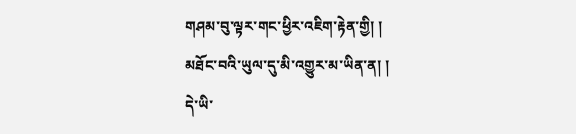གཤམ་བུ་ལྟར་གང་ཕྱིར་འཇིག་རྟེན་གྱི། །
མཐོང་བའི་ཡུལ་དུ་མི་འགྱུར་མ་ཡིན་ན། །
དེ་ཡི་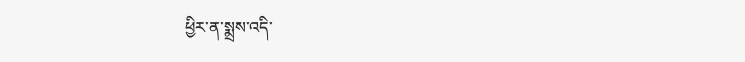ཕྱིར་ན་སྨྲས་འདི་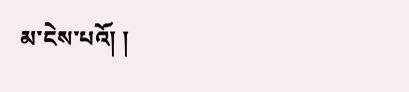མ་ངེས་པའོ། །